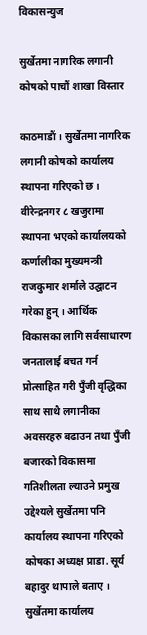विकासन्युज

सुर्खेतमा नागरिक लगानी कोषको पाचौं शाखा विस्तार

काठमाडौं । सुर्खेतमा नागरिक लगानी कोषको कार्यालय स्थापना गरिएको छ । वीरेन्द्रनगर ८ खजुरामा स्थापना भएको कार्यालयको कर्णालीका मुख्यमन्त्री राजकुमार शर्माले उद्घाटन गरेका हुन् । आर्थिक विकासका लागि सर्वसाधारण जनतालाई बचत गर्न प्रोत्साहित गरी पुँजी वृद्धिका साथ साथै लगानीका अवसरहरु बढाउन तथा पुँजी बजारको विकासमा गतिशीलता ल्याउने प्रमुख उद्देश्यले सुर्खेतमा पनि कार्यालय स्थापना गरिएको कोषका अध्यक्ष प्राडा. सूर्य बहादुर थापाले बताए । सुर्खेतमा कार्यालय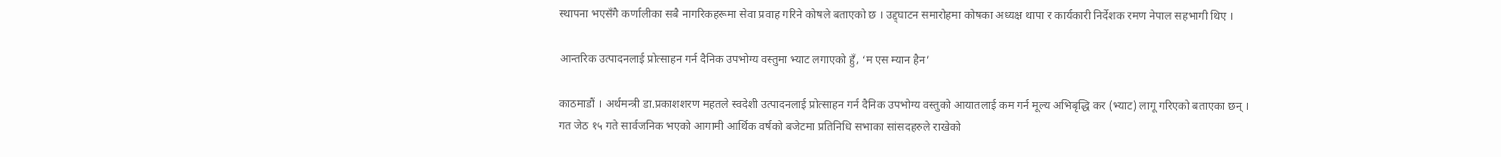स्थापना भएसँगै कर्णालीका सबै नागरिकहरूमा सेवा प्रवाह गरिने कोषले बताएको छ । उद्द्घाटन समारोहमा कोषका अध्यक्ष थापा र कार्यकारी निर्देशक रमण नेपाल सहभागी थिए ।

आन्तरिक उत्पादनलाई प्रोत्साहन गर्न दैनिक उपभोग्य वस्तुमा भ्याट लगाएको हुँ, ‘म एस म्यान हैन’

काठमाडौं । अर्थमन्त्री डा.प्रकाशशरण महतले स्वदेशी उत्पादनलाई प्रोत्साहन गर्न दैनिक उपभोग्य वस्तुको आयातलाई कम गर्न मूल्य अभिबृद्धि कर (भ्याट) लागू गरिएको बताएका छन् । गत जेठ १५ गते सार्वजनिक भएको आगामी आर्थिक वर्षको बजेटमा प्रतिनिधि सभाका सांसदहरुले राखेको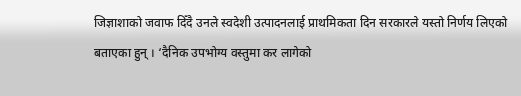जिज्ञाशाको जवाफ दिँदै उनले स्वदेशी उत्पादनलाई प्राथमिकता दिन सरकारले यस्तो निर्णय लिएको बताएका हुन् । ‘दैनिक उपभोग्य वस्तुमा कर लागेको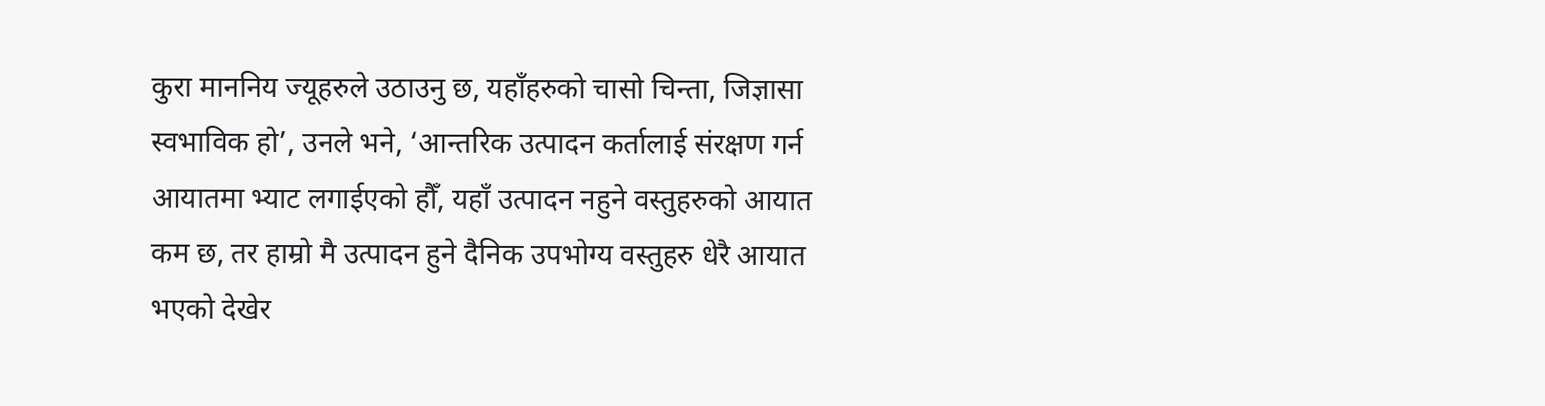कुरा माननिय ज्यूहरुले उठाउनु छ, यहाँहरुको चासो चिन्ता, जिज्ञासा स्वभाविक हो’, उनले भने, ‘आन्तरिक उत्पादन कर्तालाई संरक्षण गर्न आयातमा भ्याट लगाईएको हौँ, यहाँ उत्पादन नहुने वस्तुहरुको आयात कम छ, तर हाम्रो मै उत्पादन हुने दैनिक उपभोग्य वस्तुहरु धेरै आयात भएको देखेर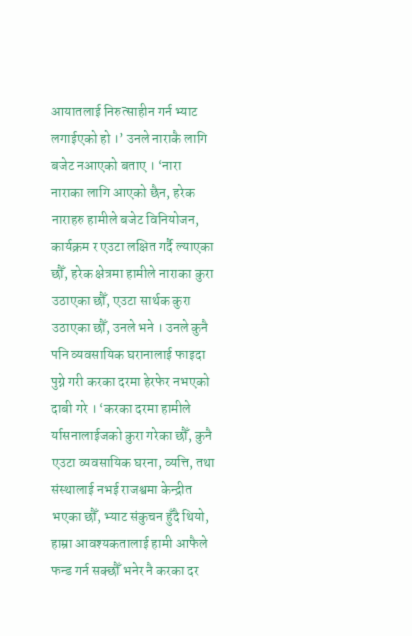आयातलाई निरुत्साहीन गर्न भ्याट लगाईएको हो ।’ उनले नाराकै लागि बजेट नआएको बताए । ‘नारा नाराका लागि आएको छैन, हरेक नाराहरु हामीले बजेट विनियोजन, कार्यक्रम र एउटा लक्षित गर्दै ल्याएका छौँ, हरेक क्षेत्रमा हामीले नाराका कुरा उठाएका छौँ, एउटा सार्थक कुरा उठाएका छौँ, उनले भने । उनले कुनै पनि व्यवसायिक घरानालाई फाइदा पुग्ने गरी करका दरमा हेरफेर नभएको दाबी गरे । ‘करका दरमा हामीले र्यासनालाईजको कुरा गरेका छौँ, कुनै एउटा व्यवसायिक घरना, व्यत्ति, तथा संस्थालाई नभई राजश्वमा केन्द्रीत भएका छौँ, भ्याट संकुचन हुँदै थियो, हाम्रा आवश्यकतालाई हामी आफैले फन्ड गर्न सक्छौँ भनेर नै करका दर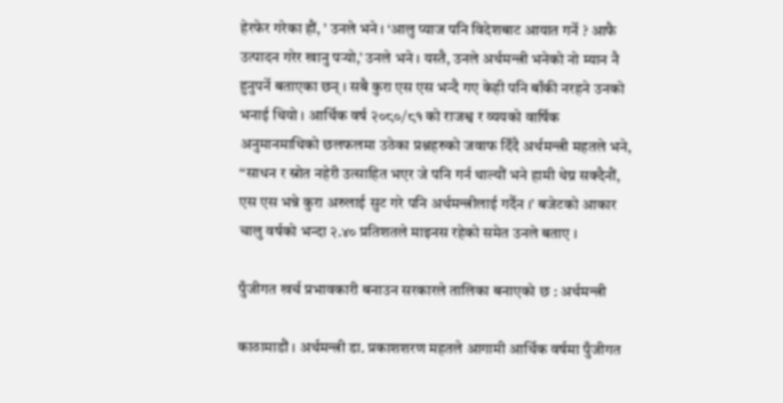हेरफेर गरेका हौं, ’ उनले भने । ‘आलु प्याज पनि विदेशबाट आयात गर्ने ? आफै उत्पादन गरेर खानु पर्‍यो,’ उनले भने । यस्तै, उनले अर्थमन्त्री भनेको नो म्यान नै हुनुपर्ने बताएका छन् । सबै कुरा एस एस भन्दै गए केही पनि बाँकी नरहने उनको भनाई थियो । आर्थिक वर्ष २०८०/८१ को राजश्व र व्ययको वार्षिक अनुमानमाथिको छलफलमा उठेका प्रश्नहरुको जवाफ दिँदै अर्थमन्त्री महतले भने, ‘‘साधन र स्रोत नहेरी उत्साहित भएर जे पनि गर्न थाल्यौं भने हामी थेग्न सक्दैनौं, एस एस भन्ने कुरा अरुलाई सुट गरे पनि अर्थमन्त्रीलाई गर्दैन ।’ बजेटको आकार चालु वर्षको भन्दा २.४० प्रतिशतले माइनस रहेको समेत उनले बताए ।

पुँजीगत खर्च प्रभावकारी बनाउन सरकारले तालिका बनाएको छ : अर्थमन्त्री

काठामाडौं । अर्थमन्त्री डा. प्रकाशशरण महतले आगामी आर्थिक वर्षमा पुँजीगत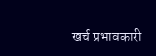खर्च प्रभावकारी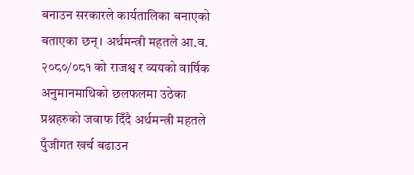बनाउन सरकारले कार्यतालिका बनाएको बताएका छन् । अर्थमन्त्री महतले आ.व. २०८०/०८१ को राजश्व र व्ययको वार्षिक अनुमानमाथिको छलफलमा उठेका प्रश्नहरुको जवाफ दिँदै अर्थमन्त्री महतले पुँजीगत खर्च बढाउन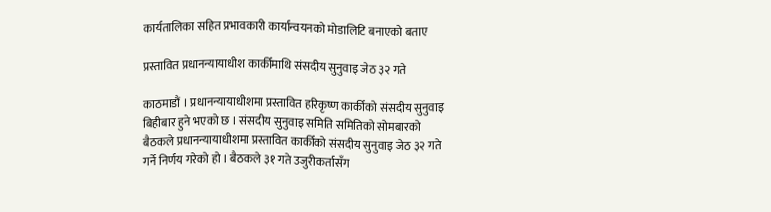कार्यतालिका सहित प्रभावकारी कार्यान्वयनको मोडालिटि बनाएको बताए

प्रस्तावित प्रधानन्यायाधीश कार्कीमाथि संसदीय सुनुवाइ जेठ ३२ गते

काठमाडौं । प्रधानन्यायाधीशमा प्रस्तावित हरिकृष्ण कार्कीको संसदीय सुनुवाइ बिहीबार हुने भएको छ । संसदीय सुनुवाइ समिति समितिको सोमबारको बैठकले प्रधानन्यायाधीशमा प्रस्तावित कार्कीको संसदीय सुनुवाइ जेठ ३२ गते गर्ने निर्णय गरेको हो । बैठकले ३१ गते उजुरीकर्तासँग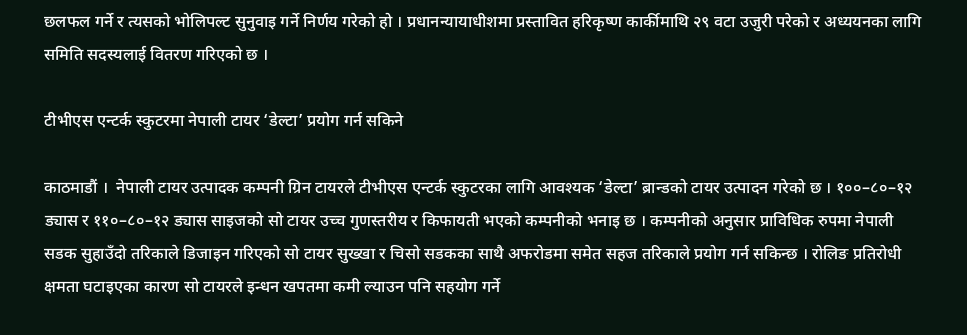छलफल गर्ने र त्यसको भोलिपल्ट सुनुवाइ गर्ने निर्णय गरेको हो । प्रधानन्यायाधीशमा प्रस्तावित हरिकृष्ण कार्कीमाथि २९ वटा उजुरी परेको र अध्ययनका लागि समिति सदस्यलाई वितरण गरिएको छ ।

टीभीएस एन्टर्क स्कुटरमा नेपाली टायर ‘डेल्टा’ प्रयोग गर्न सकिने

काठमाडौं ।  नेपाली टायर उत्पादक कम्पनी ग्रिन टायरले टीभीएस एन्टर्क स्कुटरका लागि आवश्यक ‘डेल्टा’ ब्रान्डको टायर उत्पादन गरेको छ । १००–८०–१२ ड्यास र ११०–८०–१२ ड्यास साइजको सो टायर उच्च गुणस्तरीय र किफायती भएको कम्पनीको भनाइ छ । कम्पनीको अनुसार प्राविधिक रुपमा नेपाली सडक सुहाउँदो तरिकाले डिजाइन गरिएको सो टायर सुख्खा र चिसो सडकका साथै अफरोडमा समेत सहज तरिकाले प्रयोग गर्न सकिन्छ । रोलिङ प्रतिरोधी क्षमता घटाइएका कारण सो टायरले इन्धन खपतमा कमी ल्याउन पनि सहयोग गर्ने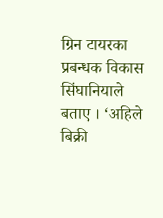ग्रिन टायरका प्रबन्धक विकास सिंघानियाले बताए । ‘अहिले बिक्री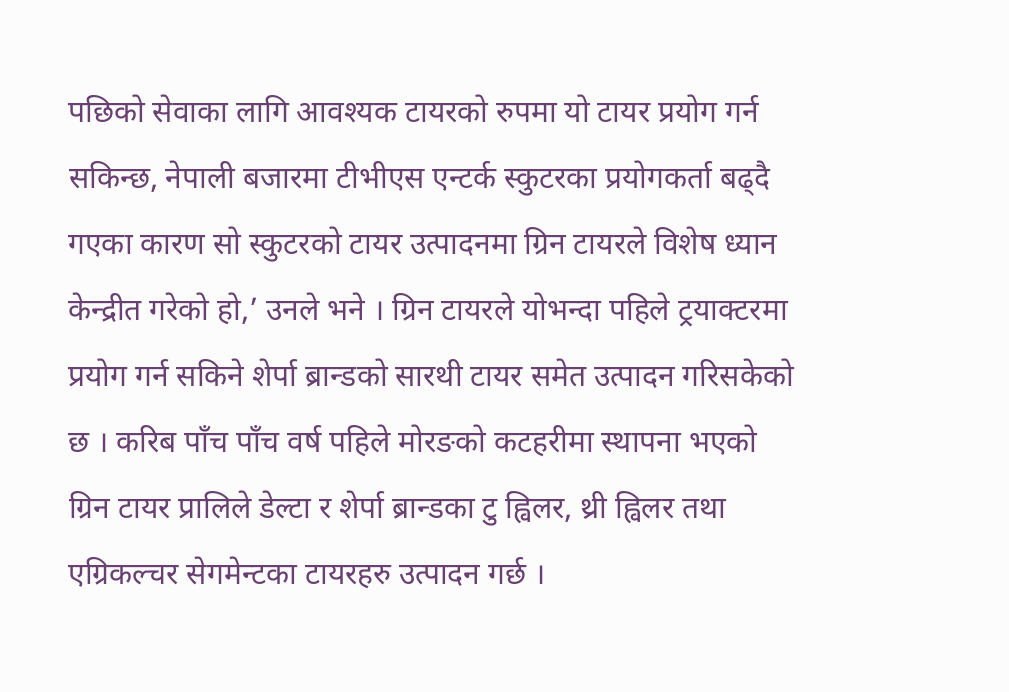पछिको सेवाका लागि आवश्यक टायरको रुपमा यो टायर प्रयोग गर्न सकिन्छ, नेपाली बजारमा टीभीएस एन्टर्क स्कुटरका प्रयोगकर्ता बढ्दै गएका कारण सो स्कुटरको टायर उत्पादनमा ग्रिन टायरले विशेष ध्यान केन्द्रीत गरेको हो,’ उनले भने । ग्रिन टायरले योभन्दा पहिले ट्रयाक्टरमा प्रयोग गर्न सकिने शेर्पा ब्रान्डको सारथी टायर समेत उत्पादन गरिसकेको छ । करिब पाँच पाँच वर्ष पहिले मोरङको कटहरीमा स्थापना भएको ग्रिन टायर प्रालिले डेल्टा र शेर्पा ब्रान्डका टु ह्विलर, थ्री ह्विलर तथा एग्रिकल्चर सेगमेन्टका टायरहरु उत्पादन गर्छ ।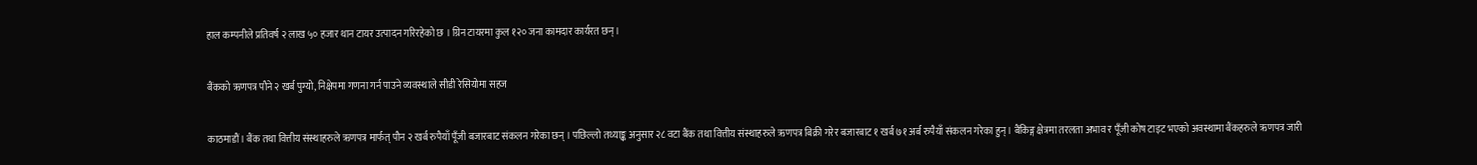हाल कम्पनीले प्रतिवर्ष २ लाख ५० हजार थान टायर उत्पादन गरिरहेको छ । ग्रिन टायरमा कुल १२० जना कामदार कार्यरत छन् ।

बैंकको ऋणपत्र पौने २ खर्ब पुग्यो, निक्षेपमा गणना गर्न पाउने व्यवस्थाले सीडी रेसियोमा सहज

काठमाडौं । बैंक तथा वित्तीय संस्थाहरुले ऋणपत्र मार्फत् पौन २ खर्ब रुपैयाँ पूँजी बजारबाट संकलन गरेका छन् । पछिल्लो तथ्याङ्क अनुसार २८ वटा बैंक तथा वित्तीय संस्थाहरुले ऋणपत्र बिक्री गरेर बजारबाट १ खर्ब ७१ अर्ब रुपैयाँ संकलन गरेका हुन् । बैंकिङ्ग क्षेत्रमा तरलता अभाव र पूँजी कोष टाइट भएको अवस्थामा बैंकहरुले ऋणपत्र जारी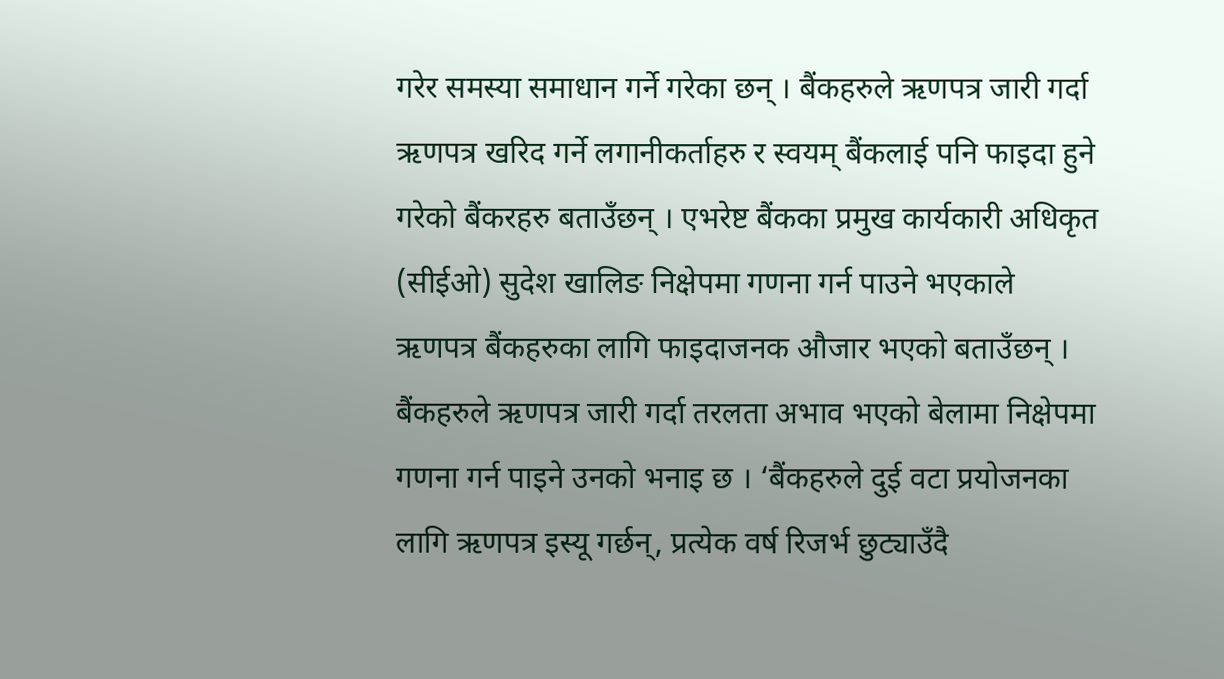गरेर समस्या समाधान गर्ने गरेका छन् । बैंकहरुले ऋणपत्र जारी गर्दा ऋणपत्र खरिद गर्ने लगानीकर्ताहरु र स्वयम् बैंकलाई पनि फाइदा हुने गरेको बैंकरहरु बताउँछन् । एभरेष्ट बैंकका प्रमुख कार्यकारी अधिकृत (सीईओ) सुदेश खालिङ निक्षेपमा गणना गर्न पाउने भएकाले ऋणपत्र बैंकहरुका लागि फाइदाजनक औजार भएको बताउँछन् । बैंकहरुले ऋणपत्र जारी गर्दा तरलता अभाव भएको बेलामा निक्षेपमा गणना गर्न पाइने उनको भनाइ छ । ‘बैंकहरुले दुई वटा प्रयोजनका लागि ऋणपत्र इस्यू गर्छन्, प्रत्येक वर्ष रिजर्भ छुट्याउँदै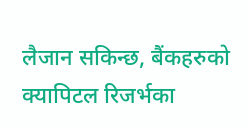लैजान सकिन्छ, बैंकहरुको क्यापिटल रिजर्भका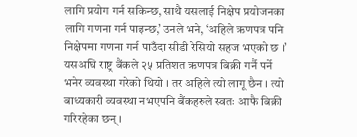लागि प्रयोग गर्न सकिन्छ, साथै यसलाई निक्षेप प्रयोजनका लागि गणना गर्न पाइन्छ,’ उनले भने, ‘अहिले ऋणपत्र पनि निक्षेपमा गणना गर्न पाउँदा सीडी रेसियो सहज भएको छ ।’ यसअघि राष्ट्र बैंकले २५ प्रतिशत ऋणपत्र बिक्री गर्नै पर्ने भनेर व्यवस्था गरेको थियो । तर अहिले त्यो लागू छैन । त्यो बाध्यकारी व्यवस्था नभएपनि बैंकहरुले स्वतः आफै बिक्री गरिरहेका छन् ।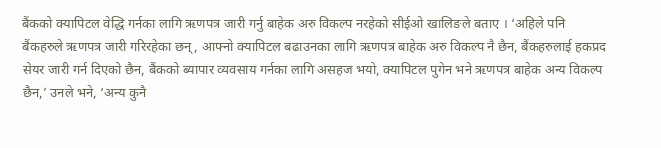बैंकको क्यापिटल वेद्धि गर्नका लागि ऋणपत्र जारी गर्नु बाहेक अरु विकल्प नरहेको सीईओ खालिङले बताए । ‘अहिले पनि बैंकहरुले ऋणपत्र जारी गरिरहेका छन्, आफ्नो क्यापिटल बढाउनका लागि ऋणपत्र बाहेक अरु विकल्प नै छैन, बैंकहरुलाई हकप्रद सेयर जारी गर्न दिएको छैन, बैंकको ब्यापार व्यवसाय गर्नका लागि असहज भयो, क्यापिटल पुगेन भने ऋणपत्र बाहेक अन्य विकल्प छैन,’ उनले भने, ‘अन्य कुनै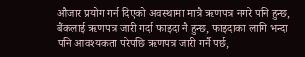औजार प्रयोग गर्न दिएको अवस्थामा मात्रै ऋणपत्र नगरे पनि हुन्छ, बैंकलाई ऋणपत्र जारी गर्दा फाइदा नै हुन्छ, फाइदाका लागि भन्दा पनि आवश्यकता परेपछि ऋणपत्र जारी गर्नै पर्छ,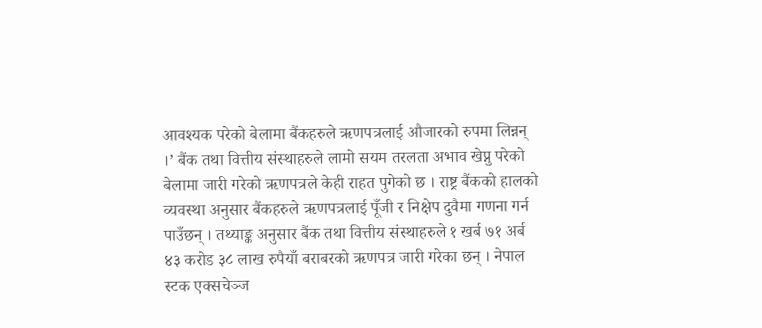आवश्यक परेको बेलामा बैंकहरुले ऋणपत्रलाई औजारको रुपमा लिन्नन् ।’ बैंक तथा वित्तीय संस्थाहरुले लामो सयम तरलता अभाव खेप्नु परेको बेलामा जारी गरेको ऋणपत्रले केही राहत पुगेको छ । राष्ट्र बैंकको हालको व्यवस्था अनुसार बैंकहरुले ऋणपत्रलाई पूँजी र निक्षेप दुवैमा गणना गर्न पाउँछन् । तथ्याङ्क अनुसार बैंक तथा वित्तीय संस्थाहरुले १ खर्ब ७१ अर्ब ४३ करोड ३८ लाख रुपैयाँ बराबरको ऋणपत्र जारी गरेका छन् । नेपाल स्टक एक्सचेञ्ज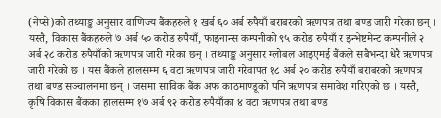(नेप्से)को तथ्याङ्क अनुसार वाणिज्य बैंकहरुले १ खर्ब ६० अर्ब रुपैयाँ बराबरको ऋणपत्र तथा बण्ड जारी गरेका छन् । यस्तै, विकास बैंकहरुले ७ अर्ब ५० करोड रुपैयाँ, फाइनान्स कम्पनीको ९५ करोड रुपैयाँ र इन्भेष्टमेन्ट कम्पनीले २ अर्ब २८ करोड रुपैयाँको ऋणपत्र जारी गरेका छन् । तथ्याङ्क अनुसार ग्लोबल आइएमई बैंकले सबैभन्दा धेरै ऋणपत्र जारी गरेको छ । यस बैंकले हालसम्म ६ वटा ऋणपत्र जारी गरेवापत १८ अर्ब २० करोड रुपैयाँ बराबरको ऋणपत्र तथा बण्ड सञ्चालनमा छन् । जसमा साविक बैंक अफ काठमाण्डूको पनि ऋणपत्र समावेश गरिएको छ । यस्तै, कृषि विकास बैंकका हालसम्म १७ अर्ब ९२ करोड रुपैयाँका ४ वटा ऋणपत्र तथा बण्ड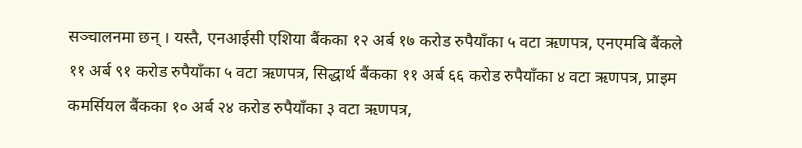सञ्चालनमा छन् । यस्तै, एनआईसी एशिया बैंकका १२ अर्ब १७ करोड रुपैयाँका ५ वटा ऋणपत्र, एनएमबि बैंकले ११ अर्ब ९१ करोड रुपैयाँका ५ वटा ऋणपत्र, सिद्धार्थ बैंकका ११ अर्ब ६६ करोड रुपैयाँका ४ वटा ऋणपत्र, प्राइम कमर्सियल बैंकका १० अर्ब २४ करोड रुपैयाँका ३ वटा ऋणपत्र,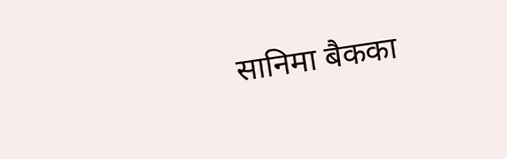सानिमा बैकका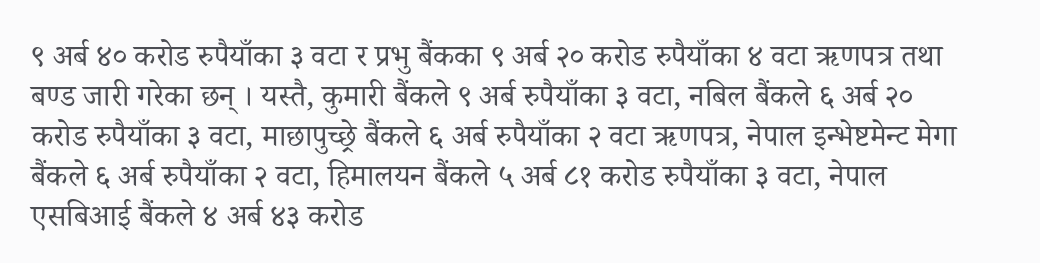९ अर्ब ४० करोड रुपैयाँका ३ वटा र प्रभु बैंकका ९ अर्ब २० करोड रुपैयाँका ४ वटा ऋणपत्र तथा बण्ड जारी गरेका छन् । यस्तै, कुमारी बैंकले ९ अर्ब रुपैयाँका ३ वटा, नबिल बैंकले ६ अर्ब २० करोड रुपैयाँका ३ वटा, माछापुच्छ्रे बैंकले ६ अर्ब रुपैयाँका २ वटा ऋणपत्र, नेपाल इन्भेष्टमेन्ट मेगा बैंकले ६ अर्ब रुपैयाँका २ वटा, हिमालयन बैंकले ५ अर्ब ८१ करोड रुपैयाँका ३ वटा, नेपाल एसबिआई बैंकले ४ अर्ब ४३ करोड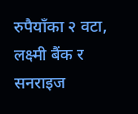रुपैयाँका २ वटा, लक्ष्मी बैंक र सनराइज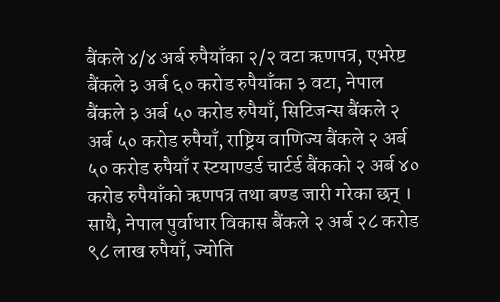बैंकले ४/४ अर्ब रुपैयाँका २/२ वटा ऋणपत्र, एभरेष्ट बैंकले ३ अर्ब ६० करोड रुपैयाँका ३ वटा, नेपाल बैंकले ३ अर्ब ५० करोड रुपैयाँ, सिटिजन्स बैंकले २ अर्ब ५० करोड रुपैयाँ, राष्ट्रिय वाणिज्य बैंकले २ अर्ब ५० करोड रुपैयाँ र स्टयाण्डर्ड चार्टर्ड बैंकको २ अर्ब ४० करोड रुपैयाँको ऋणपत्र तथा बण्ड जारी गरेका छन् । साथै, नेपाल पुर्वाधार विकास बैंकले २ अर्ब २८ करोड ९८ लाख रुपैयाँ, ज्योति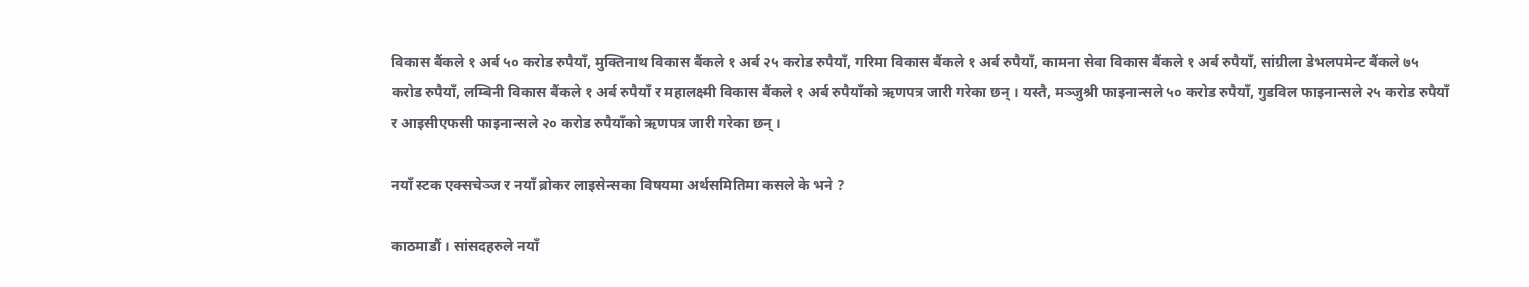विकास बैंकले १ अर्ब ५० करोड रुपैयाँ, मुक्तिनाथ विकास बैंकले १ अर्ब २५ करोड रुपैयाँ, गरिमा विकास बैंकले १ अर्ब रुपैयाँ, कामना सेवा विकास बैंकले १ अर्ब रुपैयाँ, सांग्रीला डेभलपमेन्ट बैंकले ७५ करोड रुपैयाँ, लम्बिनी विकास बैंकले १ अर्ब रुपैयाँ र महालक्ष्मी विकास बैंकले १ अर्ब रुपैयाँको ऋणपत्र जारी गरेका छन् । यस्तै, मञ्जुश्री फाइनान्सले ५० करोड रुपैयाँ, गुडविल फाइनान्सले २५ करोड रुपैयाँ र आइसीएफसी फाइनान्सले २० करोड रुपैयाँको ऋणपत्र जारी गरेका छन् ।

नयाँ स्टक एक्सचेञ्ज र नयाँ ब्रोकर लाइसेन्सका विषयमा अर्थसमितिमा कसले के भने ?

काठमाडौं । सांसदहरुले नयाँ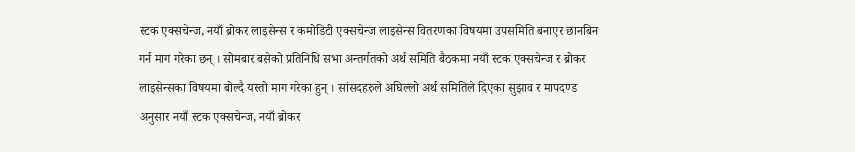स्टक एक्सचेन्ज, नयाँ ब्रोकर लाइसेन्स र कमोडिटी एक्सचेन्ज लाइसेन्स वितरणका विषयमा उपसमिति बनाएर छानबिन गर्न माग गरेका छन् । सोमबार बसेको प्रतिनिधि सभा अन्तर्गतको अर्थ समिति बैठकमा नयाँ स्टक एक्सचेन्ज र ब्रोकर लाइसेन्सका विषयमा बोल्दै यस्तो माग गरेका हुन् । सांसदहरुले अघिल्लो अर्थ समितिले दिएका सुझाव र मापदण्ड अनुसार नयाँ स्टक एक्सचेन्ज, नयाँ ब्रोकर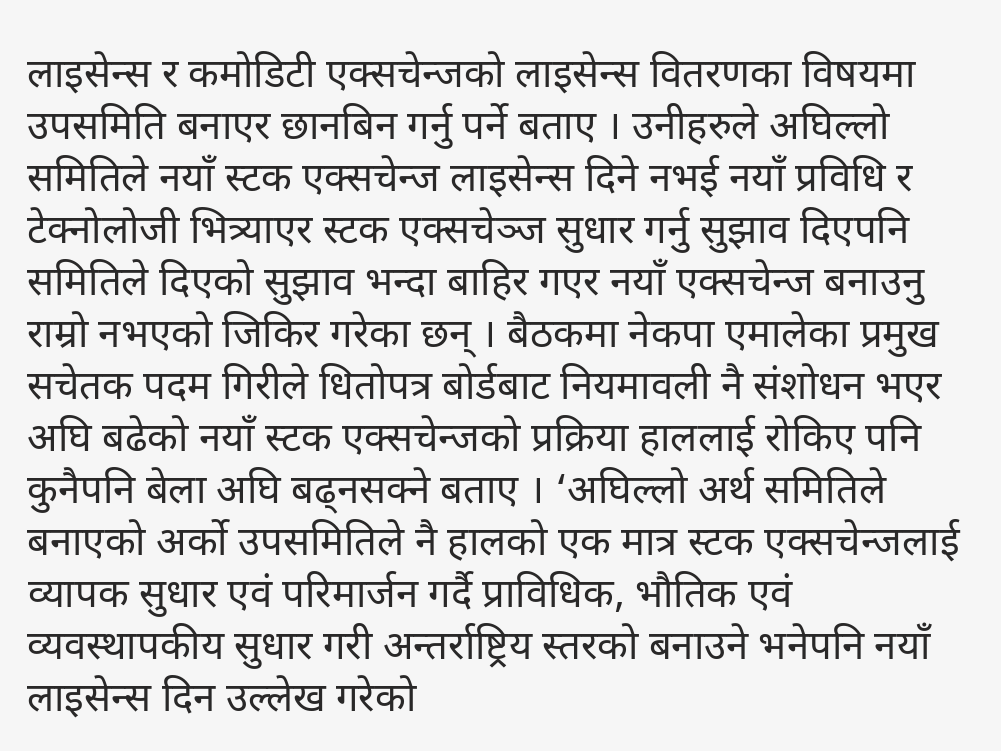लाइसेन्स र कमोडिटी एक्सचेन्जको लाइसेन्स वितरणका विषयमा उपसमिति बनाएर छानबिन गर्नु पर्ने बताए । उनीहरुले अघिल्लो समितिले नयाँ स्टक एक्सचेन्ज लाइसेन्स दिने नभई नयाँ प्रविधि र टेक्नोलोजी भित्र्याएर स्टक एक्सचेञ्ज सुधार गर्नु सुझाव दिएपनि समितिले दिएको सुझाव भन्दा बाहिर गएर नयाँ एक्सचेन्ज बनाउनु राम्रो नभएको जिकिर गरेका छन् । बैठकमा नेकपा एमालेका प्रमुख सचेतक पदम गिरीले धितोपत्र बोर्डबाट नियमावली नै संशोधन भएर अघि बढेको नयाँ स्टक एक्सचेन्जको प्रक्रिया हाललाई रोकिए पनि कुनैपनि बेला अघि बढ्नसक्ने बताए । ‘अघिल्लो अर्थ समितिले बनाएको अर्को उपसमितिले नै हालको एक मात्र स्टक एक्सचेन्जलाई व्यापक सुधार एवं परिमार्जन गर्दै प्राविधिक, भौतिक एवं व्यवस्थापकीय सुधार गरी अन्तर्राष्ट्रिय स्तरको बनाउने भनेपनि नयाँ लाइसेन्स दिन उल्लेख गरेको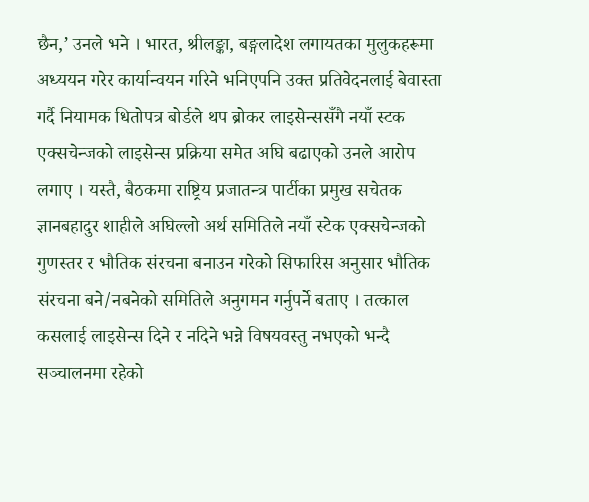छैन,’ उनले भने । भारत, श्रीलङ्का, बङ्गलादेश लगायतका मुलुकहरूमा अध्ययन गरेर कार्यान्वयन गरिने भनिएपनि उक्त प्रतिवेदनलाई बेवास्ता गर्दै नियामक धितोपत्र बोर्डले थप ब्रोकर लाइसेन्ससँगै नयाँ स्टक एक्सचेन्जको लाइसेन्स प्रक्रिया समेत अघि बढाएको उनले आरोप लगाए । यस्तै, बैठकमा राष्ट्रिय प्रजातन्त्र पार्टीका प्रमुख सचेतक ज्ञानबहादुर शाहीले अघिल्लो अर्थ समितिले नयाँ स्टेक एक्सचेन्जको गुणस्तर र भौतिक संरचना बनाउन गरेको सिफारिस अनुसार भौतिक संरचना बने/नबनेको समितिले अनुगमन गर्नुपर्ने बताए । तत्काल कसलाई लाइसेन्स दिने र नदिने भन्ने विषयवस्तु नभएको भन्दै सञ्चालनमा रहेको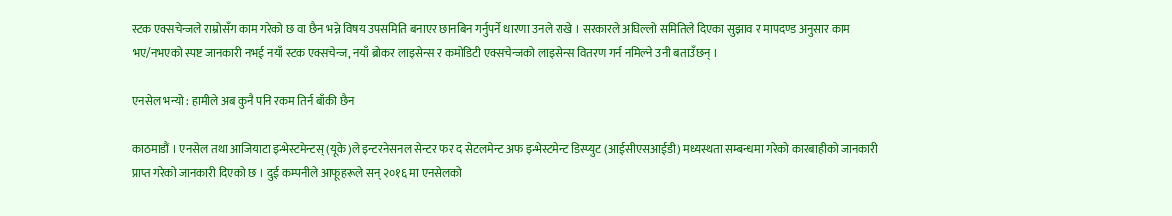स्टक एक्सचेन्जले राम्रोसँग काम गरेको छ वा छैन भन्ने विषय उपसमिति बनाएर छानबिन गर्नुपर्ने धारणा उनले राखे । सरकारले अघिल्लो समितिले दिएका सुझाव र मापदण्ड अनुसार काम भए/नभएको स्पष्ट जानकारी नभई नयाँ स्टक एक्सचेन्ज, नयाँ ब्रोकर लाइसेन्स र कमोडिटी एक्सचेन्जको लाइसेन्स वितरण गर्न नमिल्ने उनी बताउँछन् ।

एनसेल भन्यो : हामीले अब कुनै पनि रकम तिर्न बाँकी छैन

काठमाडौं । एनसेल तथा आजियाटा इन्भेस्टमेन्टस् (यूके)ले इन्टरनेसनल सेन्टर फर द सेटलमेन्ट अफ इन्भेस्टमेन्ट डिस्प्युट (आईसीएसआईडी) मध्यस्थता सम्बन्धमा गरेको कारबाहीको जानकारी प्राप्त गरेको जानकारी दिएको छ । दुई कम्पनीले आफूहरूले सन् २०१६ मा एनसेलको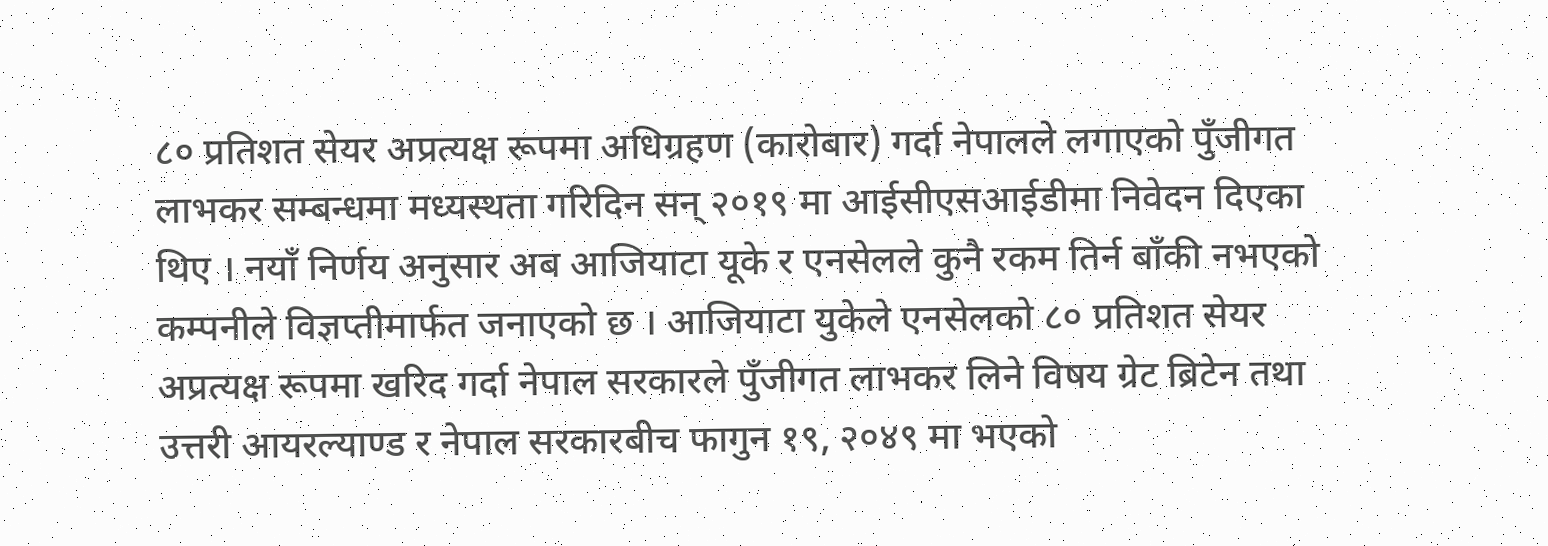८० प्रतिशत सेयर अप्रत्यक्ष रूपमा अधिग्रहण (कारोबार) गर्दा नेपालले लगाएको पुँजीगत लाभकर सम्बन्धमा मध्यस्थता गरिदिन सन् २०१९ मा आईसीएसआईडीमा निवेदन दिएका थिए । नयाँ निर्णय अनुसार अब आजियाटा यूके र एनसेलले कुनै रकम तिर्न बाँकी नभएको कम्पनीले विज्ञप्तीमार्फत जनाएको छ । आजियाटा युकेले एनसेलको ८० प्रतिशत सेयर अप्रत्यक्ष रूपमा खरिद गर्दा नेपाल सरकारले पुँजीगत लाभकर लिने विषय ग्रेट ब्रिटेन तथा उत्तरी आयरल्याण्ड र नेपाल सरकारबीच फागुन १९, २०४९ मा भएको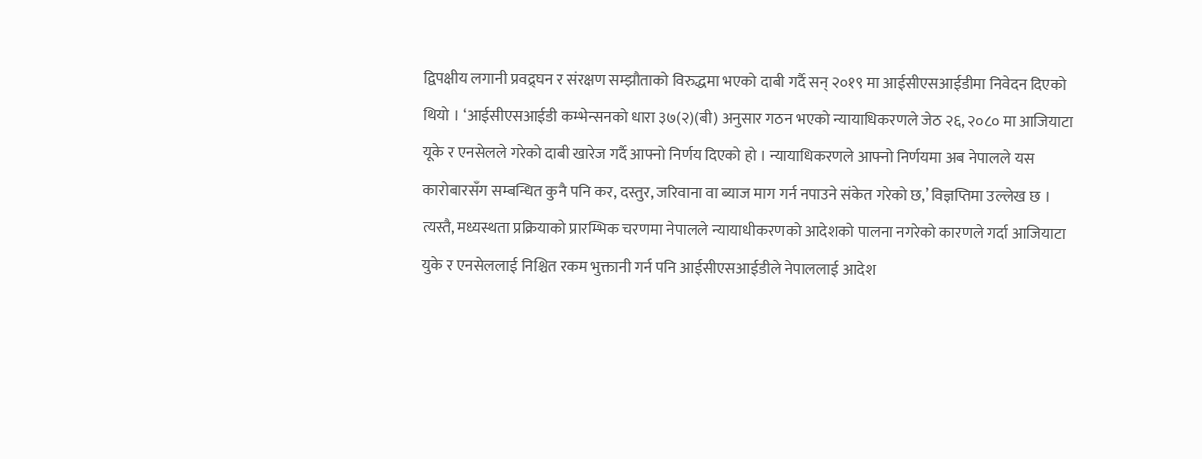द्विपक्षीय लगानी प्रवद्र्घन र संरक्षण सम्झौताको विरुद्धमा भएको दाबी गर्दै सन् २०१९ मा आईसीएसआईडीमा निवेदन दिएको थियो । ‘आईसीएसआईडी कम्भेन्सनको धारा ३७(२)(बी) अनुसार गठन भएको न्यायाधिकरणले जेठ २६, २०८० मा आजियाटा यूके र एनसेलले गरेको दाबी खारेज गर्दै आफ्नो निर्णय दिएको हो । न्यायाधिकरणले आफ्नो निर्णयमा अब नेपालले यस कारोबारसँग सम्बन्धित कुनै पनि कर, दस्तुर, जरिवाना वा ब्याज माग गर्न नपाउने संकेत गरेको छ,’ विज्ञप्तिमा उल्लेख छ । त्यस्तै, मध्यस्थता प्रक्रियाको प्रारम्भिक चरणमा नेपालले न्यायाधीकरणको आदेशको पालना नगरेको कारणले गर्दा आजियाटा युके र एनसेललाई निश्चित रकम भुक्तानी गर्न पनि आईसीएसआईडीले नेपाललाई आदेश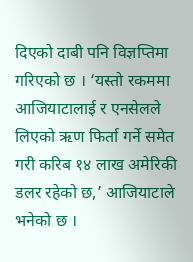दिएको दाबी पनि विज्ञप्तिमा गरिएको छ । ‘यस्तो रकममा आजियाटालाई र एनसेलले लिएको ऋण फिर्ता गर्ने समेत गरी करिब १४ लाख अमेरिकी डलर रहेको छ,’ आजियाटाले भनेको छ ।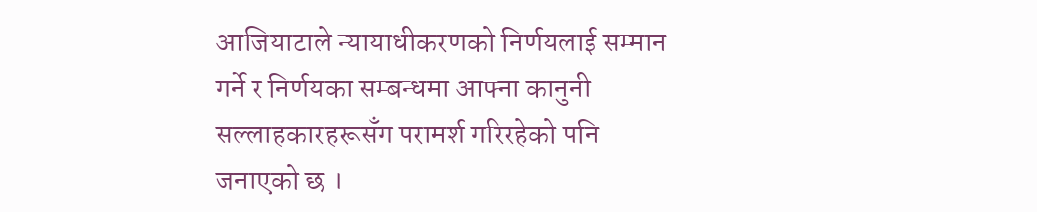आजियाटाले न्यायाधीकरणको निर्णयलाई सम्मान गर्ने र निर्णयका सम्बन्धमा आफ्ना कानुनी सल्लाहकारहरूसँग परामर्श गरिरहेको पनि जनाएको छ ।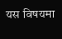यस विषयमा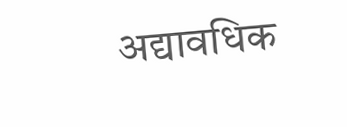अद्यावधिक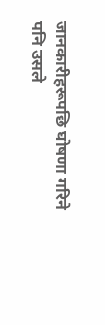जानकारीहरूपछि घोषणा गरिने पनि उसले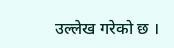उल्लेख गरेको छ ।